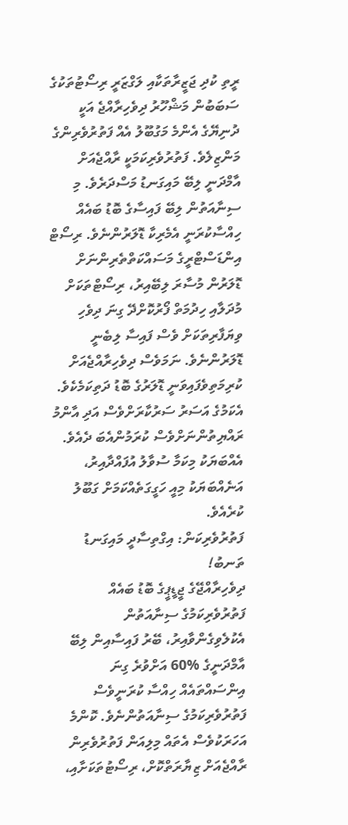ރީތި ކުދި ޖަޒީރާތަކާއި ލަގްޒަރީ ރިސޯޓުތަކުގެ ސަބަބުން މަޝްހޫރު ދިވެހިރާއްޖެ އަކީ ދުނިޔޭގެ އެންމެ މަގުބޫލު އެއް ފަތުރުވެރިންގެ މަންޒިލެވެ. ފަތުރުވެރިކަމަކީ ރާއްޖެއަށް އާމްދަނީ ލިބޭ މައިގަނޑު މަސްދަރެވެ. މި ސިނާއަތުން ލިބޭ ފައިސާގެ ބޮޑު ބައެއް ހިއްސާކުރަނީ އެމެރިކާ ޑޮލަރުންނެވެ. ރިސޯޓް އިންޑަސްޓްރީގެ މަސައްކަތްތެރިންނަށް ޑޮލަރުން މުސާރަ ލިބޭއިރު، ރިސޯޓްތަކަށް މުދަލާއި ހިދުމަތް ފޯރުކޮށްދޭ ގިނަ ދިވެހި ވިޔަފާރިތަކަށް ވެސް ފައިސާ ލިބެނީ ޑޮލަރުންނެވެ. ނަމަވެސް ދިވެހިރާއްޖެއަށް ކުރިމަތިވެފައިވަނީ ޑޮލަރުގެ ބޮޑު ދަތިކަމެކެވެ. އެކަމުގެ އަސަރު ސަރުކާރަށްވެސް އަދި އާންމު ރައްޔިތުންނަށްވެސް ކުރަމުންއެބަ ދެއެވެ. އެއްބަޔަކު މިކަމާ ސުވާލު އުފައްދާއިރު، އަނެއްބަޔަކު މިއީ ހަގީގަތެއްކަމަށް ގަބޫލު ކުރެއެވެ.
ފަތުރުވެރިކަން: އިގްތިސާދީ މައިގަނޑު ތަނބު!
ދިވެހިރާއްޖޭގެ ޖީޑީޕީގެ ބޮޑު ބައެއް ފަތުރުވެރިކަމުގެ ސިނާއަތުން އެކުލެވިގެންވާއިރު، ބޭރު ފައިސާއިން ލިބޭ އާމްދަނީގެ %60 އަށްވުރެ ގިނަ އިންސައްތައެއް ހިއްސާ ކުރަނީވެސް ފަތުރުވެރިކަމުގެ ސިނާއަތުންނެވެ. ކޮންމެ އަހަރަކުވެސް އެތައް މިލިއަން ފަތުރުވެރިން ރާއްޖެއަށް ޒިޔާރަތްކޮށް، ރިސޯޓުތަކަށާއި،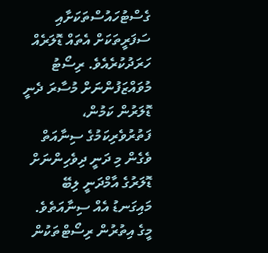ގެސްޓުހައުސްތަކަށާއި ސަފަރީތަކަށް އެތައް ޑޮލަރެއް ހަރަދުކުރެއެވެ. ރިސޯޓު މުވައްޒަފުންނަށް މުސާރަ ދެނީ ޑޮލަރުން ކަމުން، ފަތުރުވެރިކަމުގެ ސިނާއަތް ވެގެން މި ދަނީ ދިވެހިންނަށް ޑޮލަރުގެ އާމްދަނީ ލިބޭ މައިގަނޑު އެއް ސިނާއަތެވެ. މީގެ އިތުރުން ރިސޯޓްތަކުން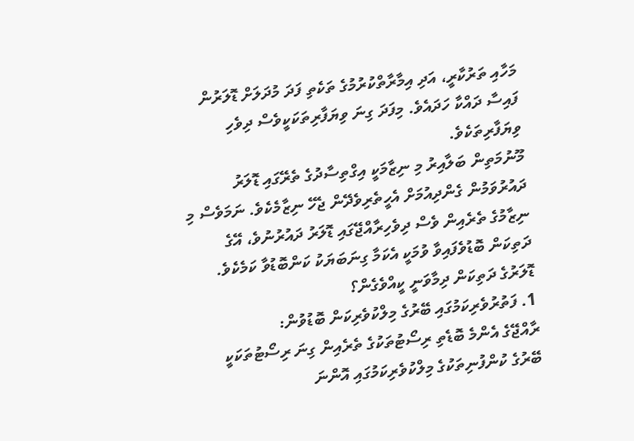މަހާއި ތަރުކާރީ، އަދި އިމާރާތްކުރުމުގެ ތަކެތި ފަދަ މުދަލަށް ޑޮލަރުން ފައިސާ ދައްކާ ހަދައެވެ. މިފަދަ ގިނަ ވިޔަފާރިތަކަކީވެސް ދިވެހި ވިޔަފާރިތަކެވެ.
މޫނުމަތިން ބަލާއިރު މި ނިޒާމަކީ އިގްތިސާދުގެ ތެރޭގައި ޑޮލަރު ދައުރުވަމުން ގެންދިއުމަށް އެހީތެރިވެދޭން ޖެހޭ ނިޒާމެކެވެ. ނަމަވެސް މި ނިޒާމުގެ ތެރެއިން ވެސް ދިވެހިރާއްޖޭގައި ޑޮލަރު ދައުރުނުވެ، އޭގެ ދަތިކަން ބޮޑުވެފައިވާ ވުމަކީ އެކަމާ ގިނަބަޔަކު ކަންބޮޑުވާ ކަމެކެވެ.
ޑޮލަރުގެ ދަތިކަން ދިމާވަނީ ކީއްވެގެން؟
1. ފަތުރުވެރިކަމުގައި ބޭރުގެ މިލްކުވެރިކަން ބޮޑުވުން:
ރާއްޖޭގެ އެންމެ ބޮޑެތި ރިސޯޓުތަކުގެ ތެރެއިން ގިނަ ރިސޯޓުތަކަކީ ބޭރުގެ ކުންފުނިތަކުގެ މިލްކުވެރިކަމުގައި އޮންނަ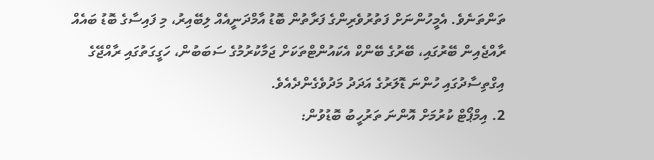ތަންތަނެވެ. އެމީހުންނަށް ފަތުރުވެރިންގެ ފަރާތުން ބޮޑު އާމްދަނީއެއް ލިބޭއިރު، މި ފައިސާގެ ބޮޑު ބައެއް ރާއްޖެއިން ބޭރުގައި، ބޭރުގެ ބޭންކް އެކައުންޓްތަކަށް ޖަމާކުރުމުގެ ސަބަބުން، ހަގީގަތުގައި ރާއްޖޭގެ އިގްތިސާދުގައި ހުންނަ ޑޮލަރުގެ އަދަދު މަދުވެގެންދެއެވެ.
2. އިމްޕޯޓް ކުރުމަށް އޮންނަ ތަރުހީބު ބޮޑުވުން: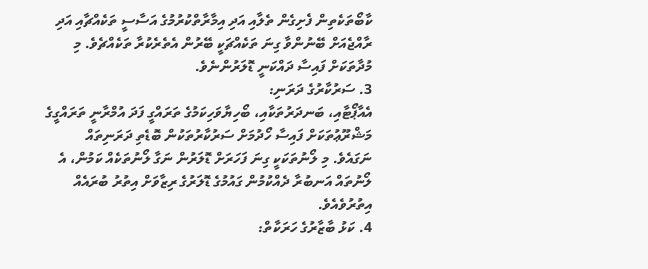ކާބޯތަކެތިން ފެށިގެން ތެލާއި އަދި އިމާރާތްކުރުމުގެ އަސާސީ ތަކެއްޗާއި އަދި ރާއްޖެއަށް ބޭނުންވާ ގިނަ ތަކެއްޗަކީ ބޭރުން އެތެރެކުރާ ތަކެއްޗެވެ. މި މުދާތަކަށް ފައިސާ ދައްކަނީ ޑޮލަރުންނެވެ.
3. ސަރުކާރުގެ ދަރަނި:
އެއާޕޯޓާއި، ބަނދަރުތަކާއި، ބޯހިޔާވަހިކަމުގެ ތަރައްގީ ފަދަ އުމްރާނީ ތަރައްގީގެ މަޝްރޫޢުތަކަށް ފައިސާ ހޯދުމަށް ސަރުކާރުތަކުން ބޮޑެތި ދަރަނިތައް ނަގައެވެ. މި ލޯނުތަކަކީ ގިނަ ފަހަރަށް ޑޮލަރުން ނަގާ ލޯނުތަކެއް ކަމުން، އެ ލޯނުތައް އަނބުރާ ދެއްކުމުން ގައުމުގެ ޑޮލަރުގެ ރިޒާވަށް އިތުރު ބުރައެއް އިތުރުވެއެވެ.
4. ކަޅު ބާޒާރުގެ ހަރަކާތް: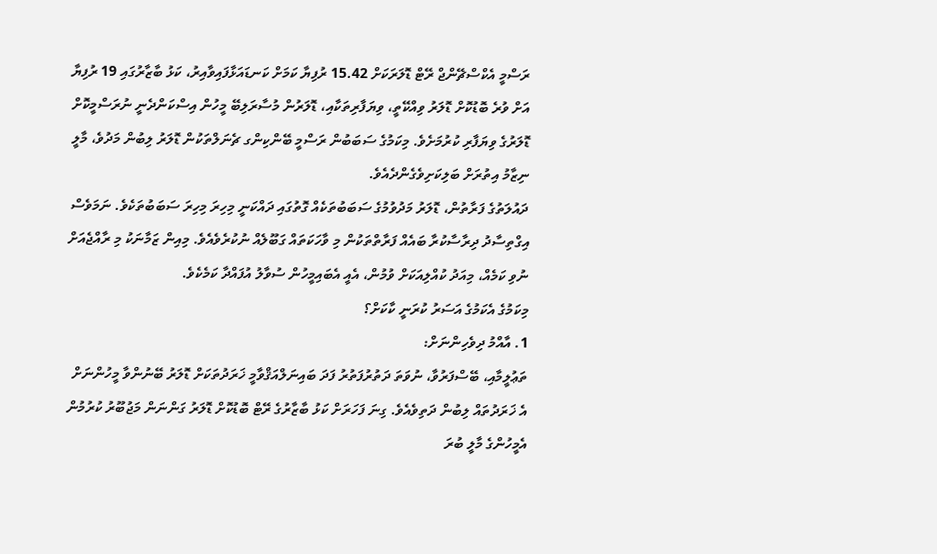ރަސްމީ އެކްސްޗޭންޖް ރޭޓް ޑޮލަރަކަށް 15.42 ރުފިޔާ ކަމަށް ކަނޑައަޅާފައިވާއިރު، ކަޅު ބާޒާރުގައި 19 ރުފިޔާ އަށް ވުރެ ބޮޑުކޮށް ޑޮލަރު ވިއްކޭތީ، ވިޔަފާރިތަކާއި، ޑޮލަރުން މުސާރަލިބޭ މީހުން އިސްކަންދެނީ ނުރަސްމީކޮށް ޑޮލަރުގެ ވިޔަފާރި ކުރުމަށެވެ. މިކަމުގެ ސަބަބުން ރަސްމީ ބޭންކިންގ ޗެނަލްތަކުން ޑޮލަރު ލިބުން މަދުވެ، މާލީ ނިޒާމު އިތުރަށް ބަލިކަށިވެގެންދެއެވެ.
ދައުލަތުގެ ފަރާތުން، ޑޮލަރު މަދުވުމުގެ ސަބަބުތަކެއް ގޮތުގައި ދައްކަނީ މިހިރަ މިހިރަ ސަބަބުތަކެވެ. ނަމަވެސް އިގްތިސާދު ދިރާސާކުރާ ބައެއް ފަރާތްތަކުން މި ވާހަކަތައް ގަބޫލެއް ނުކުރެވެއެވެ. މިއިން ޒަމާނަކު މި ރާއްޖެއަށް ނުވި ކަމެއް، މިއަދު ކުއްލިއަކަށް ވުމުން، އެއީ އެބައިމީހުން ސުވާލު އުފައްދާ ކަމެކެވެ.
މިކަމުގެ އެކަމުގެ އަސަރު ކުރަނީ ކާކަށް؟
1. އާއްމު ދިވެހިންނަށް:
ތަޢުލީމާއި، ބޭސްފަރުވާ، ނުވަތަ ދަތުރުފަތުރު ފަދަ ބައިނަލްއަޤްވާމީ ޚަރަދުތަކަށް ޑޮލަރު ބޭނުންވާ މީހުންނަށް އެ ޚަރަދުތައް ލިބުން ދަތިވެއެވެ. ގިނަ ފަހަރަށް ކަޅު ބާޒާރުގެ ރޭޓް ބޮޑުކޮށް ޑޮލަރު ގަންނަން މަޖުބޫރު ކުރުމުން އެމީހުންގެ މާލީ ބުރަ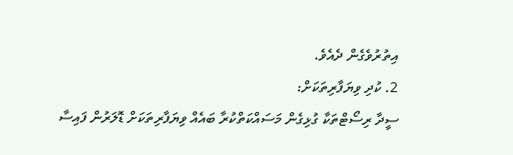އިތުރުވެގެން ދެއެވެ.
2. ކުދި ވިޔަފާރިތަކަށް:
ސީދާ ރިސޯޓްތަކާ ގުޅިގެން މަސައްކަތްކުރާ ބައެއް ވިޔަފާރިތަކަށް ޑޮލަރުން ފައިސާ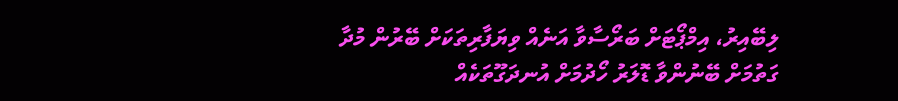ލިބޭއިރު، އިމްޕޯޓަށް ބަރޯސާވާ އަނެއް ވިޔަފާރިތަކަށް ބޭރުން މުދާ ގަތުމަށް ބޭނުންވާ ޑޮލަރު ހޯދުމަށް އުނދަގޫތަކެއް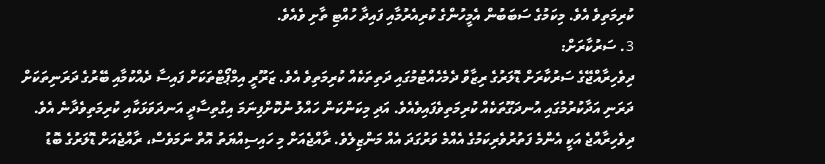ކުރިމަތިވެ އެވެ. މިކަމުގެ ސަބަބުން އެމީހުންގެ ކުރިއެރުމާއި ފައިދާ ހުއްޓި ތާށި ވެއެވެ.
3. ސަރުކާރަށް:
ދިވެހިރާއްޖޭގެ ސަރުކާރަށް ޑޮލަރުގެ ރިޒާވް ދެމެހެއްޓުމުގައި ދަތިތަކެއް ކުރިމަތިވެ އެވެ. ޒަރޫރީ އިމްޕޯޓްތަކަށް ފައިސާ ދެއްކުމާއި ބޭރުގެ ދަރަނިތަކަށް ދަރަނި އަދާކުރުމުގައި އުނދަގޫތަކެއް ކުރިމަތިވެފައިވެއެވެ. އަދި މިކަންކަން ހައްލު ނުކޮށްފިނަމަ އިގްތިސާދީ އަނދަވަޅަކާއި ކުރިމަތިވެދާނެ އެވެ.
ދިވެހިރާއްޖެ އަކީ އެންމެ ފަތުރުވެރިކަމުގެ އެއްމެ ވަރުގަދަ އެއް މަންޒިލެވެ. ރާއްޖެއަށް މި ހައިސިއްޔަތު އޮތް ނަމަވެސް، ރާއްޖެއަށް ޑޮލަރުގެ ބޮޑު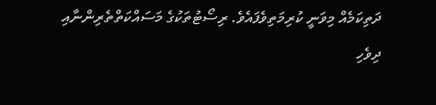ދަތިކަމެއް މިވަނީ ކުރިމަތިވެފައެވެ. ރިސޯޓުތަކުގެ މަސައްކަތްތެރިންނާއި ދިވެހި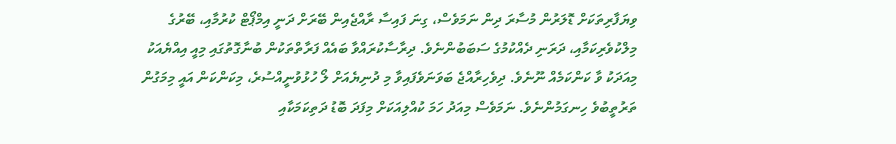ވިޔަފާރިތަކަށް ޑޮލަރުން މުސާރަ ދިން ނަމަވެސް، ގިނަ ފައިސާ ރާއްޖެއިން ބޭރަށް ދަނީ އިމްޕޯޓް ކުރުމާއި، ބޭރުގެ މިލްކުވެރިކަމާއި، ދަރަނި ދެއްކުމުގެ ސަބަބުންނެވެ. ދިރާސާކުރައްވާ ބައެއް ފަރާތްތަކުން ބުނާގޮތުގައި މިއީ އިއްޔެއަކު މިއަދަކު ވާ ކަންކަމެއް ނޫނެވެ. ދިވެހިރާއްޖެ ބަވަނަވެފައިވާ މި ދުނިޔެއަށް ލޯ ހުޅުވުނީއްސުރެ، މިކަންކަން އައީ މިމަގުން ތަރުތީބުވެ ހިނގަމުންނެވެ. ނަމަވެސް މިއަދު ހަމަ ކުއްލިއަކަށް މިފަދަ ބޮޑު ދަތިކަމަކާއި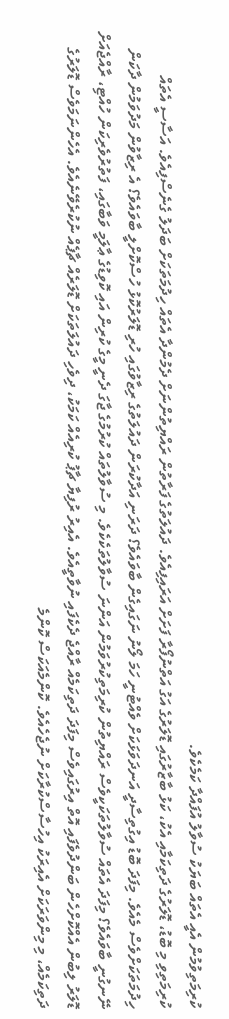ކުރިމަތިވުމުން އެއީ އެތައް ބަޔަކު ސުވާލު އުފައްދާ ކަމެކެވެ.
ކުރިމަތިވި މި ބޮޑު، ޑޮލަރުގެ ދަތިކަމާއި އެކު، ކަޅު ބާޒާރުގައި ޑޮލަރުގެ އަގު އަތްނުފޯރާ ފަށަށް އަރައިފިއެވެ. ދައުލަތުގެ ފަރާތުން ރައްޔިތުންނަށް ދެމުންދާ އެތައް ހިދުމަތަކަށް ބަދަލު ގެނެސްފިއެވެ. އަސާސީ އެތައް ހިދުމަތަކަށްވެސް މެއެވެ. މިފަދަ ބޮޑު އިގުތިސާދީ އަނދަވަޅަކަށް ވެއްޓުނީ ހަމަ ލޯނު ނަގައިގެން ބާވައެވެ؟ ދަރަނި އަދާކުރަން ދައުލަތުގެ ރިޒާވުގައި ހުރި ޑޮލަރުކޮޅު ހުސްކޮށްލީ ބާވައެވެ؟ އެ ރިޒާވުން މަދުވަމުން ދާކަން ނޭނގުނީ ބާވައެވެ؟ މިފަދަ އެތައް ސުވާލުތަކަކީވެސް ރައްޔިތުން ކުރިމަތިކުރުވަމުން އަންނަ ސުވާލުތަކެކެވެ. މި ސުވާލުތައް ކުރުމުގެ ޖާގަ ދެނީ މީގެ ކުރިން އައި ކޮވިޑުގެ ޢާލަމީ ވަބާގައި، ފަތުރުވެރިކަން ހުއްޓި، ރާއްޖެއަށް ޑޮލަރު ލިބުން އެއްކޮށްހެން ބަންދުވެފައި އޮތް އިރުގައިވެސް މިފަދަ ދަތިކަމެއް ރާއްޖެ ދެކެފައި ނުވާތީއެވެ. އެއިރު ރުފިޔާ ޗާޕު ކުރިއެއް ކަމަކު، ދިވެހި ދައުލަތަކަށް ޑޮލަރެއް ޗާޕެއް ނުކުރެވޭނެއެވެ. އެހެންނަމަވެސް ޑޮލަރުގެ ދަތިކަމެއް، މި މިންވަރަކަށް އެއިރަކު އިހުސާސްކުރާކަށް ނުޖެހެއެވެ. ކޮންމެއަކަސް ކޮންމެ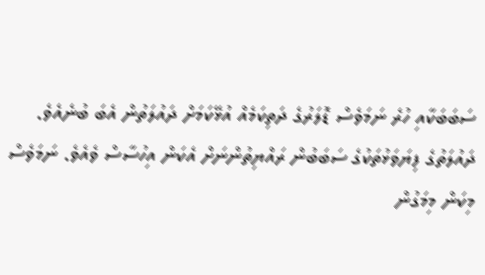ސަބަބަކާއި ހުރެ ނަމަވެސް ޑޮލަރުގެ ދަތިކަމެއް އުޅޭކަމަށް ދައުލަތުން އެބަ ބުނެއެވެ. ދައުލަތުގެ ފިޔަވަޅުތަކުގެ ސަބަބުން ރައްޔިތުންނަށް އެކަން އިހުސާސް ވެއެވެ. ނަމަވެސް މިކަން މިމަގުން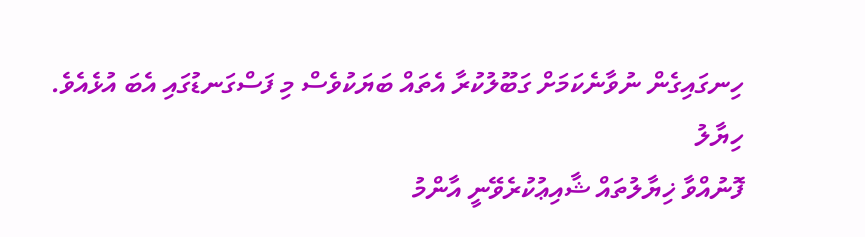ހިނގައިގެން ނުވާނެކަމަށް ގަބޫލުކުރާ އެތައް ބަޔަކުވެސް މި ފަސްގަނޑުގައި އެބަ އުޅެއެވެ.
ހިޔާލު
ފޮނުއްވާ ޚިޔާލުތައް ޝާއިޢުކުރެވޭނީ އާންމު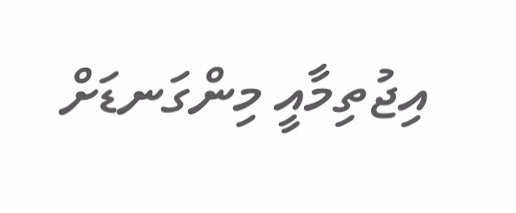އިޖުތިމާއީ މިންގަނޑަށް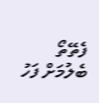ފެތޭތޯ ބެލުމަށް ފަހު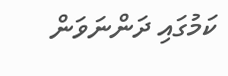ކަމުގައި ދަންނަވަން